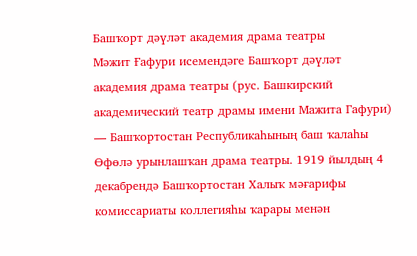Башҡорт дәүләт академия драма театры
Мәжит Ғафури исемендәге Башҡорт дәүләт академия драма театры (рус. Башкирский академический театр драмы имени Мажита Гафури) — Башҡортостан Республикаһының баш ҡалаһы Өфөлә урынлашҡан драма театры. 1919 йылдың 4 декабрендә Башҡортостан Халыҡ мәғарифы комиссариаты коллегияһы ҡарары менән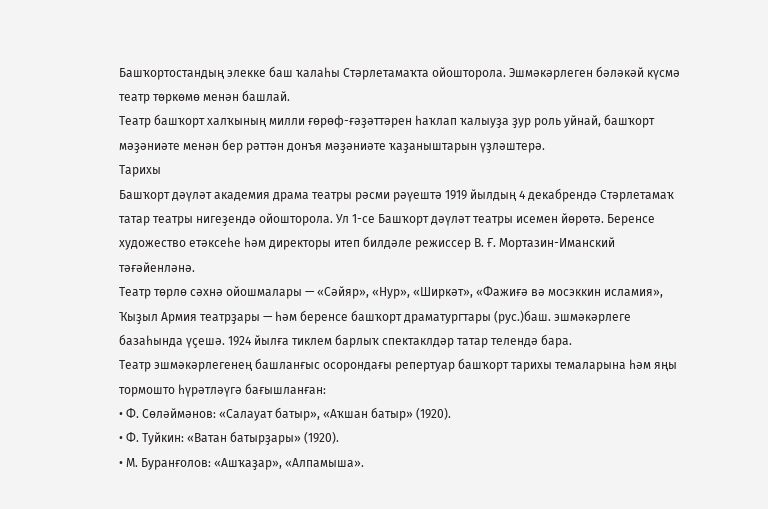Башҡортостандың элекке баш ҡалаһы Стәрлетамаҡта ойошторола. Эшмәкәрлеген бәләкәй күсмә театр төркөмө менән башлай.
Театр башҡорт халҡының милли ғөрөф-ғәҙәттәрен һаҡлап ҡалыуҙа ҙур роль уйнай, башҡорт мәҙәниәте менән бер рәттән донъя мәҙәниәте ҡаҙаныштарын үҙләштерә.
Тарихы
Башҡорт дәүләт академия драма театры рәсми рәүештә 1919 йылдың 4 декабрендә Стәрлетамаҡ татар театры нигеҙендә ойошторола. Ул 1-се Башҡорт дәүләт театры исемен йөрөтә. Беренсе художество етәксеһе һәм директоры итеп билдәле режиссер В. Ғ. Мортазин-Иманский тәғәйенләнә.
Театр төрлө сәхнә ойошмалары — «Сәйяр», «Нур», «Ширкәт», «Фажиғә вә мосэккин исламия», Ҡыҙыл Армия театрҙары — һәм беренсе башҡорт драматургтары (рус.)баш. эшмәкәрлеге базаһында үҫешә. 1924 йылға тиклем барлыҡ спектаклдәр татар телендә бара.
Театр эшмәкәрлегенең башланғыс осорондағы репертуар башҡорт тарихы темаларына һәм яңы тормошто һүрәтләүгә бағышланған:
• Ф. Сөләймәнов: «Салауат батыр», «Аҡшан батыр» (1920).
• Ф. Туйкин: «Ватан батырҙары» (1920).
• М. Буранғолов: «Ашҡаҙар», «Алпамыша».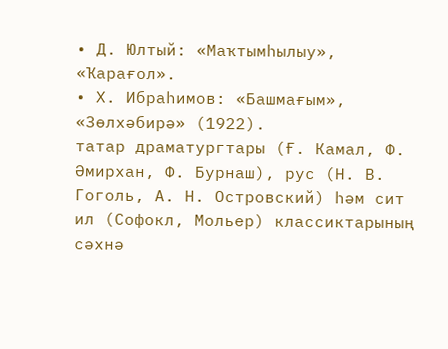• Д. Юлтый: «Маҡтымһылыу», «Ҡарағол».
• Х. Ибраһимов: «Башмағым», «Зөлхәбирә» (1922).
татар драматургтары (Ғ. Камал, Ф. Әмирхан, Ф. Бурнаш), рус (Н. В. Гоголь, А. Н. Островский) һәм сит ил (Софокл, Мольер) классиктарының сәхнә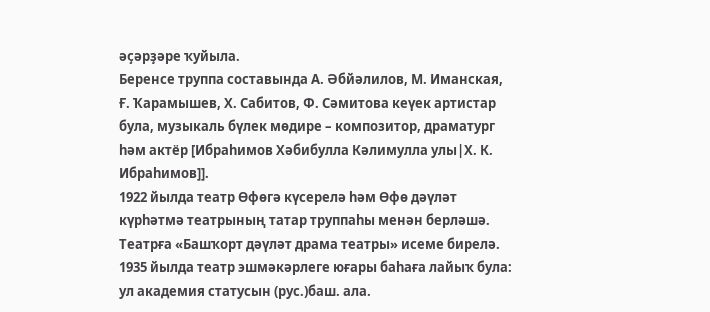әҫәрҙәре ҡуйыла.
Беренсе труппа составында А. Әбйәлилов, М. Иманская, Ғ. Ҡарамышев, Х. Сабитов, Ф. Сәмитова кеүек артистар була, музыкаль бүлек мөдире – композитор, драматург һәм актёр [Ибраһимов Хәбибулла Кәлимулла улы|Х. К. Ибраһимов]].
1922 йылда театр Өфөгә күсерелә һәм Өфө дәүләт күрһәтмә театрының татар труппаһы менән берләшә. Театрға «Башҡорт дәүләт драма театры» исеме бирелә. 1935 йылда театр эшмәкәрлеге юғары баһаға лайыҡ була: ул академия статусын (рус.)баш. ала.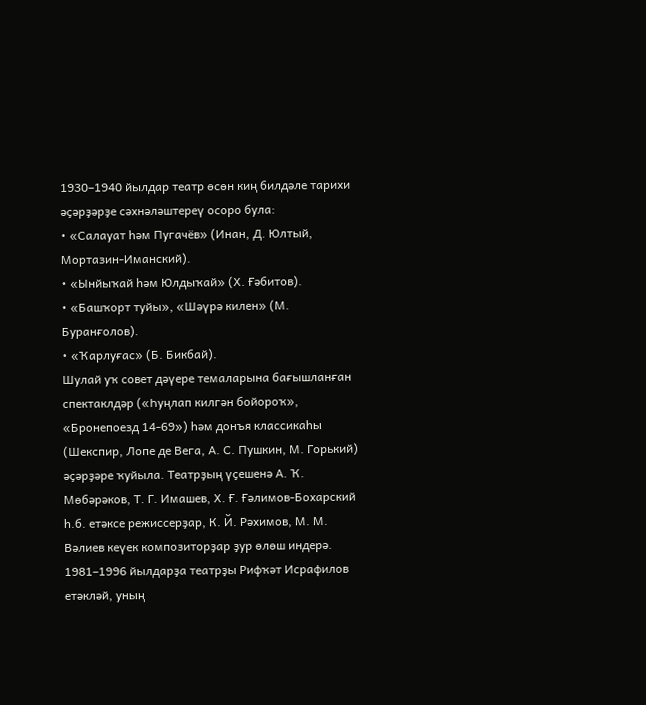1930–1940 йылдар театр өсөн киң билдәле тарихи әҫәрҙәрҙе сәхнәләштереү осоро була:
• «Салауат һәм Пугачёв» (Инан, Д. Юлтый, Мортазин-Иманский).
• «Ынйыҡай һәм Юлдыҡай» (Х. Ғәбитов).
• «Башҡорт туйы», «Шәүрә килен» (М. Буранғолов).
• «Ҡарлуғас» (Б. Бикбай).
Шулай уҡ совет дәүере темаларына бағышланған спектаклдәр («Һуңлап килгән бойороҡ», «Бронепоезд 14-69») һәм донъя классикаһы (Шекспир, Лопе де Вега, А. С. Пушкин, М. Горький) әҫәрҙәре ҡуйыла. Театрҙың үҫешенә А. Ҡ. Мөбәрәков, Т. Г. Имашев, Х. Ғ. Ғәлимов-Бохарский һ.б. етәксе режиссерҙар, К. Й. Рәхимов, М. М. Вәлиев кеүек композиторҙар ҙур өлөш индерә.
1981–1996 йылдарҙа театрҙы Рифҡәт Исрафилов етәкләй, уның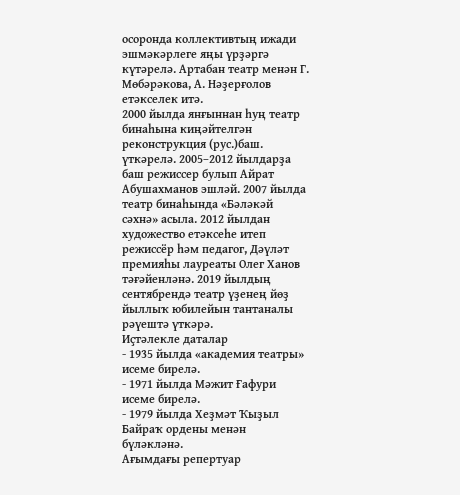осоронда коллективтың ижади эшмәкәрлеге яңы үрҙәргә күтәрелә. Артабан театр менән Г. Мөбәрәкова, А. Нәҙерғолов етәкселек итә.
2000 йылда янғыннан һуң театр бинаһына киңәйтелгән реконструкция (рус.)баш. үткәрелә. 2005–2012 йылдарҙа баш режиссер булып Айрат Абушахманов эшләй. 2007 йылда театр бинаһында «Бәләкәй сәхнә» асыла. 2012 йылдан художество етәксеһе итеп режиссёр һәм педагог, Дәүләт премияһы лауреаты Олег Ханов тәғәйенләнә. 2019 йылдың сентябрендә театр үҙенең йөҙ йыллыҡ юбилейын тантаналы рәүештә үткәрә.
Иҫтәлекле даталар
- 1935 йылда «академия театры» исеме бирелә.
- 1971 йылда Мәжит Ғафури исеме бирелә.
- 1979 йылда Хеҙмәт Ҡыҙыл Байраҡ ордены менән бүләкләнә.
Ағымдағы репертуар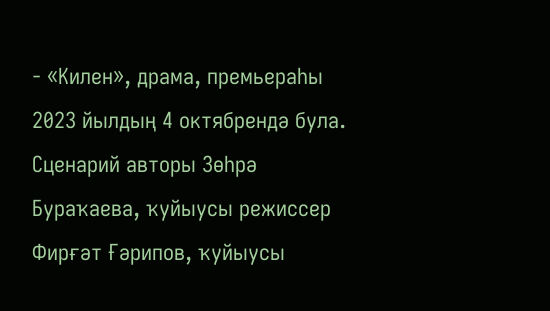- «Килен», драма, премьераһы 2023 йылдың 4 октябрендә була. Сценарий авторы Зөһрә Бураҡаева, ҡуйыусы режиссер Фирғәт Ғәрипов, ҡуйыусы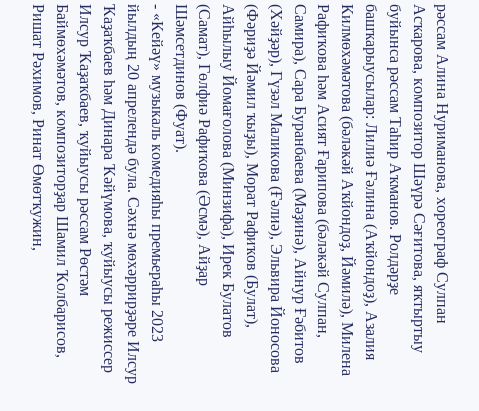рәссам Алина Нуриманова, хореограф Сулпан Асҡарова, композитор Шәүрә Сәғитова, яҡтыртыу буйынса рәссам Таһир Аҡманов. Ролдәрҙе башҡарыусылар: Лилиә Ғәлина (Аҡйондоҙ), Азалия Килмөхәмәтова (бәләкәй Аҡйондоҙ, Йәмилә), Милена Рафиҡова һәм Асият Ғарипова (бәләкәй Сулпан, Самира), Сара Буранбаева (Мәҙинә), Айнур Ғәбитов (Хәйҙәр), Гүзәл Маликова (Ғәлиә), Эльвира Йоносова (Фәриҙә Йәмил ҡыҙы), Морат Рафиҡов (Булат), Айһылыу Йомағолова (Минзифа), Ирек Булатов (Самат), Гөлфиә Рафиҡова (Әсмә), Айҙар Шәмсетдинов (Фуат).
- «Кейәү» музыкаль комедияһы премьераһы 2023 йылдың 20 апрелендә була. Сәхнә мөхәррирҙәре Илсур Ҡаҙаҡбаев һәм Динара Ҡәйүмова, ҡуйыусы режиссер Илсур Ҡаҙаҡбаев, ҡуйыусы рәссам Рөстәм Баймөхәмәтов, композиторҙар Шамил Ҡолбарисов, Ришат Рәхимов, Ринат Өмөтҡужин,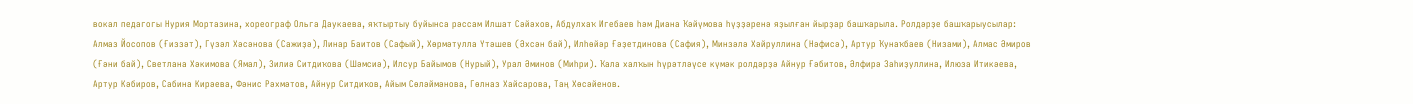вокал педагогы Нурия Мортазина, хореограф Ольга Даукаева, яҡтыртыу буйынса рәссам Илшат Сәйәхов, Абдулхаҡ Игебаев һәм Диана Ҡәйүмова һүҙҙәренә яҙылған йырҙар башҡарыла. Ролдәрҙе башҡарыусылар: Алмаз Йосопов (Ғиззәт), Гүзәл Хәсәнова (Сажиҙә), Линар Баитов (Сафый), Хөрмәтулла Үтәшев (Әхсән бай), Илһөйәр Ғәҙетдинова (Сафия), Минзәлә Хәйруллина (Нәфисә), Артур Ҡунаҡбаев (Низами), Алмас Әмиров (Ғәни бай), Светлана Хәкимова (Ямал), Зилиә Ситдиҡова (Шәмсиә), Илсур Байымов (Нурый), Урал Әминов (Миһри). Ҡала халҡын һүрәтләүсе күмәк ролдәрҙә Айнур Ғәбитов, Әлфирә Заһиҙуллина, Илюза Итикәева, Артур Кәбиров, Сабина Кирәева, Фәнис Рәхмәтов, Айнур Ситдиҡов, Айым Сөләймәнова, Гөлназ Хайсарова, Таң Хөсәйенов.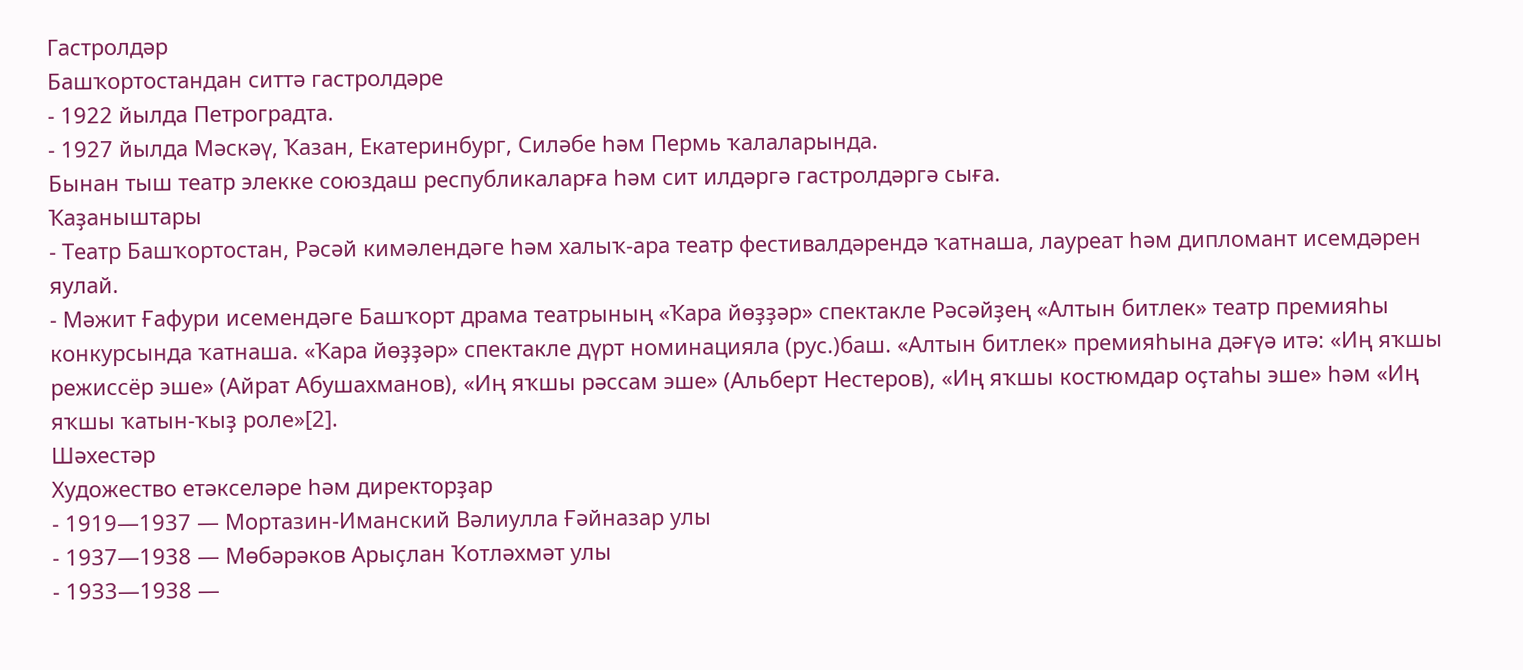Гастролдәр
Башҡортостандан ситтә гастролдәре
- 1922 йылда Петроградта.
- 1927 йылда Мәскәү, Ҡазан, Екатеринбург, Силәбе һәм Пермь ҡалаларында.
Бынан тыш театр элекке союздаш республикаларға һәм сит илдәргә гастролдәргә сыға.
Ҡаҙаныштары
- Театр Башҡортостан, Рәсәй кимәлендәге һәм халыҡ-ара театр фестивалдәрендә ҡатнаша, лауреат һәм дипломант исемдәрен яулай.
- Мәжит Ғафури исемендәге Башҡорт драма театрының «Ҡара йөҙҙәр» спектакле Рәсәйҙең «Алтын битлек» театр премияһы конкурсында ҡатнаша. «Ҡара йөҙҙәр» спектакле дүрт номинацияла (рус.)баш. «Алтын битлек» премияһына дәғүә итә: «Иң яҡшы режиссёр эше» (Айрат Абушахманов), «Иң яҡшы рәссам эше» (Альберт Нестеров), «Иң яҡшы костюмдар оҫтаһы эше» һәм «Иң яҡшы ҡатын-ҡыҙ роле»[2].
Шәхестәр
Художество етәкселәре һәм директорҙар
- 1919—1937 — Мортазин-Иманский Вәлиулла Ғәйназар улы
- 1937—1938 — Мөбәрәков Арыҫлан Ҡотләхмәт улы
- 1933—1938 —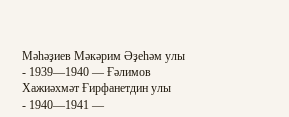Мәһәҙиев Мәкәрим Әҙеһәм улы
- 1939—1940 — Ғәлимов Хажиәхмәт Ғирфанетдин улы
- 1940—1941 —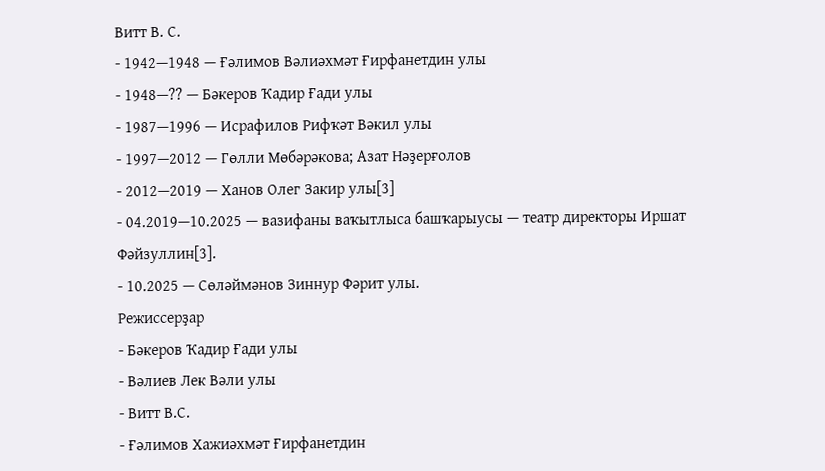Витт В. С.
- 1942—1948 — Ғәлимов Вәлиәхмәт Ғирфанетдин улы
- 1948—?? — Бәкеров Ҡадир Ғади улы
- 1987—1996 — Исрафилов Рифҡәт Вәкил улы
- 1997—2012 — Гөлли Мөбәрәкова; Азат Нәҙерғолов
- 2012—2019 — Ханов Олег Закир улы[3]
- 04.2019—10.2025 — вазифаны ваҡытлыса башҡарыусы — театр директоры Иршат Фәйзуллин[3].
- 10.2025 — Сөләймәнов Зиннур Фәрит улы.
Режиссерҙар
- Бәкеров Ҡадир Ғади улы
- Вәлиев Лек Вәли улы
- Витт В.С.
- Ғәлимов Хажиәхмәт Ғирфанетдин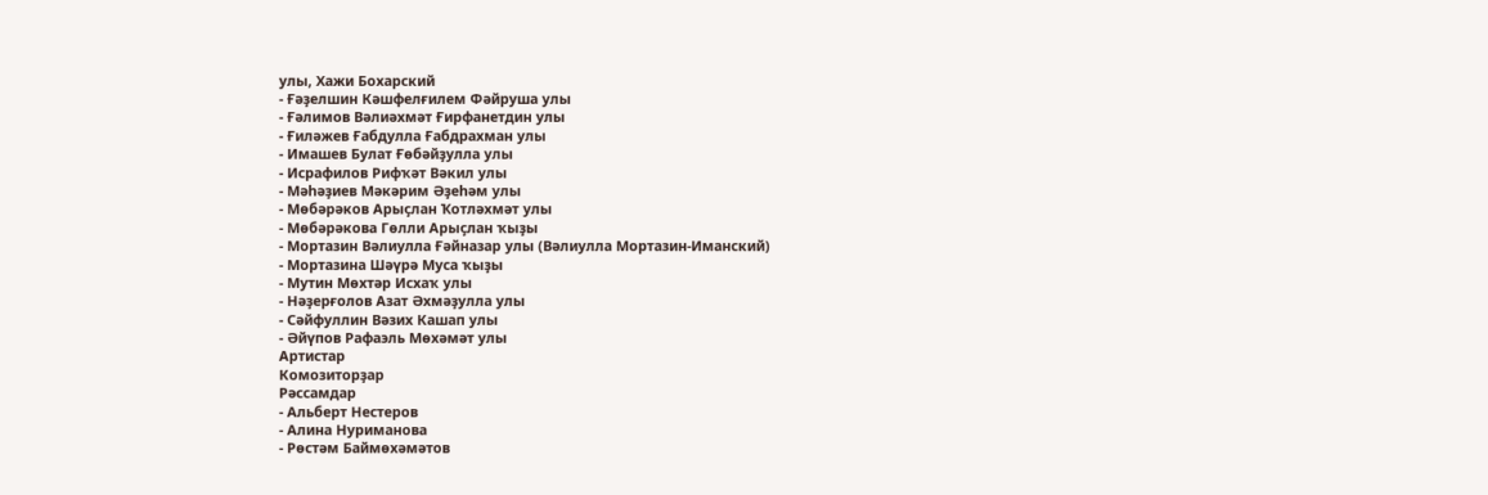улы, Хажи Бохарский
- Ғәҙелшин Кәшфелғилем Фәйруша улы
- Ғәлимов Вәлиәхмәт Ғирфанетдин улы
- Ғиләжев Ғабдулла Ғабдрахман улы
- Имашев Булат Ғөбәйҙулла улы
- Исрафилов Рифҡәт Вәкил улы
- Мәһәҙиев Мәкәрим Әҙеһәм улы
- Мөбәрәков Арыҫлан Ҡотләхмәт улы
- Мөбәрәкова Гөлли Арыҫлан ҡыҙы
- Мортазин Вәлиулла Ғәйназар улы (Вәлиулла Мортазин-Иманский)
- Мортазина Шәүрә Муса ҡыҙы
- Мутин Мөхтәр Исхаҡ улы
- Нәҙерғолов Азат Әхмәҙулла улы
- Сәйфуллин Вәзих Кашап улы
- Әйүпов Рафаэль Мөхәмәт улы
Артистар
Комозиторҙар
Рәссамдар
- Альберт Нестеров
- Алина Нуриманова
- Рөстәм Баймөхәмәтов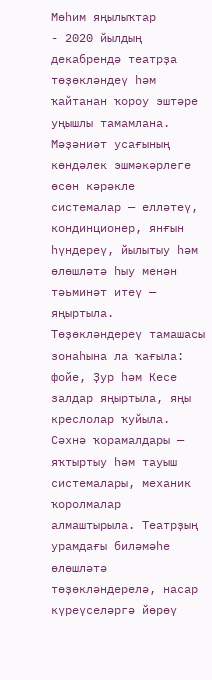Мөһим яңылыҡтар
- 2020 йылдың декабрендә театрҙа төҙөкләндеү һәм ҡайтанан ҡороу эштәре уңышлы тамамлана. Мәҙәниәт усағының көндәлек эшмәкәрлеге өсөн кәрәкле системалар — елләтеү, кондинционер, янғын һүндереү, йылытыу һәм өлөшләтә һыу менән тәьминәт итеү — яңыртыла. Төҙөкләндереү тамашасы зонаһына ла ҡағыла: фойе, Ҙур һәм Кесе залдар яңыртыла, яңы креслолар ҡуйыла. Сәхнә ҡорамалдары — яҡтыртыу һәм тауыш системалары, механик ҡоролмалар алмаштырыла. Театрҙың урамдағы биләмәһе өлөшләтә төҙөкләндерелә, насар күреүселәргә йөрөү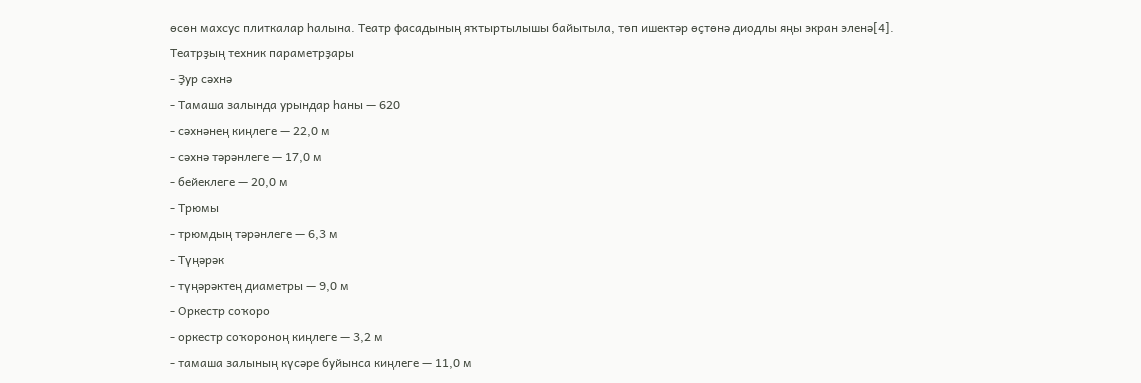өсөн махсус плиткалар һалына. Театр фасадының яҡтыртылышы байытыла, төп ишектәр өҫтөнә диодлы яңы экран эленә[4].
Театрҙың техник параметрҙары
- Ҙур сәхнә
- Тамаша залында урындар һаны — 620
- сәхнәнең киңлеге — 22,0 м
- сәхнә тәрәнлеге — 17,0 м
- бейеклеге — 20,0 м
- Трюмы
- трюмдың тәрәнлеге — 6,3 м
- Түңәрәк
- түңәрәктең диаметры — 9,0 м
- Оркестр соҡоро
- оркестр соҡороноң киңлеге — 3,2 м
- тамаша залының күсәре буйынса киңлеге — 11,0 м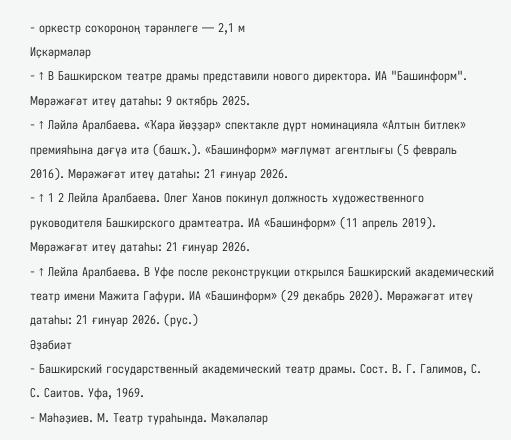- оркестр соҡороноң тәрәнлеге — 2,1 м
Иҫкәрмәләр
- ↑ В Башкирском театре драмы представили нового директора. ИА "Башинформ". Мөрәжәғәт итеү датаһы: 9 октябрь 2025.
- ↑ Ләйлә Аралбаева. «Ҡара йөҙҙәр» спектакле дүрт номинацияла «Алтын битлек» премияһына дәғүә итә (башҡ.). «Башинформ» мәғлүмәт агентлығы (5 февраль 2016). Мөрәжәғәт итеү датаһы: 21 ғинуар 2026.
- ↑ 1 2 Лейла Аралбаева. Олег Ханов покинул должность художественного руководителя Башкирского драмтеатра. ИА «Башинформ» (11 апрель 2019). Мөрәжәғәт итеү датаһы: 21 ғинуар 2026.
- ↑ Лейла Аралбаева. В Уфе после реконструкции открылся Башкирский академический театр имени Мажита Гафури. ИА «Башинформ» (29 декабрь 2020). Мөрәжәғәт итеү датаһы: 21 ғинуар 2026. (рус.)
Әҙәбиәт
- Башкирский государственный академический театр драмы. Сост. В. Г. Галимов, С. С. Саитов. Уфа, 1969.
- Мәһәҙиев. М. Театр тураһында. Мәҡәләләр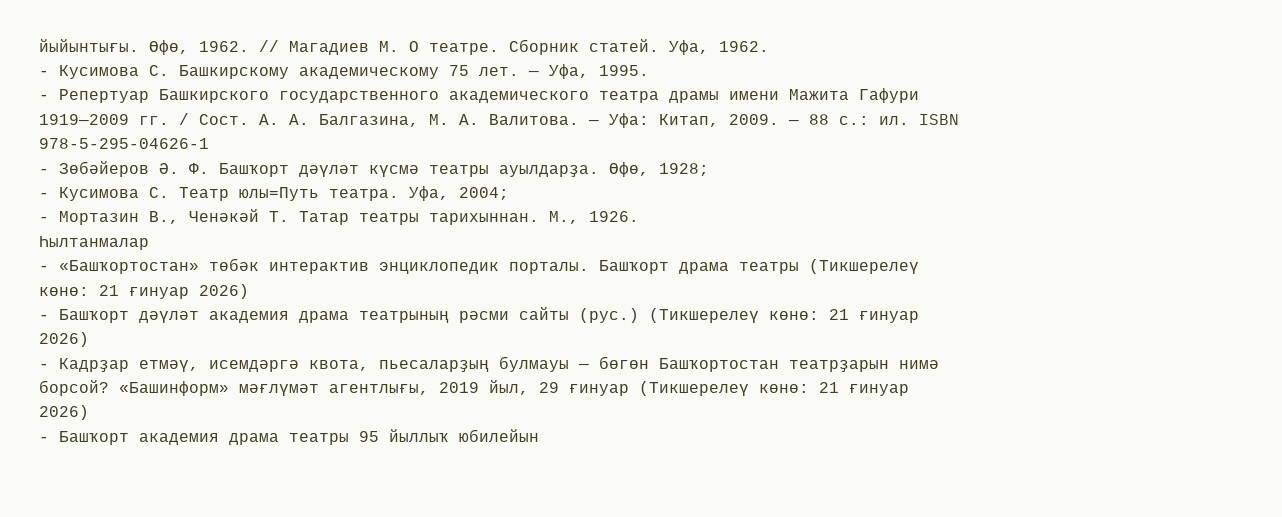йыйынтығы. Өфө, 1962. // Магадиев М. О театре. Сборник статей. Уфа, 1962.
- Кусимова С. Башкирскому академическому 75 лет. — Уфа, 1995.
- Репертуар Башкирского государственного академического театра драмы имени Мажита Гафури 1919—2009 гг. / Сост. А. А. Балгазина, М. А. Валитова. — Уфа: Китап, 2009. — 88 с.: ил. ISBN 978-5-295-04626-1
- Зөбәйеров Ә. Ф. Башҡорт дәүләт күсмә театры ауылдарҙа. Өфө, 1928;
- Кусимова С. Театр юлы=Путь театра. Уфа, 2004;
- Мортазин В., Ченәкәй Т. Татар театры тарихыннан. М., 1926.
Һылтанмалар
- «Башҡортостан» төбәк интерактив энциклопедик порталы. Башҡорт драма театры (Тикшерелеү көнө: 21 ғинуар 2026)
- Башҡорт дәүләт академия драма театрының рәсми сайты (рус.) (Тикшерелеү көнө: 21 ғинуар 2026)
- Кадрҙар етмәү, исемдәргә квота, пьесаларҙың булмауы — бөгөн Башҡортостан театрҙарын нимә борсой? «Башинформ» мәғлүмәт агентлығы, 2019 йыл, 29 ғинуар (Тикшерелеү көнө: 21 ғинуар 2026)
- Башҡорт академия драма театры 95 йыллыҡ юбилейын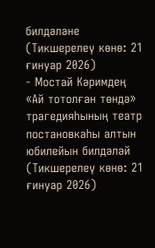билдәләне (Тикшерелеү көнө: 21 ғинуар 2026)
- Мостай Кәримдең «Ай тотолған төндә» трагедияһының театр постановкаһы алтын юбилейын билдәләй (Тикшерелеү көнө: 21 ғинуар 2026)